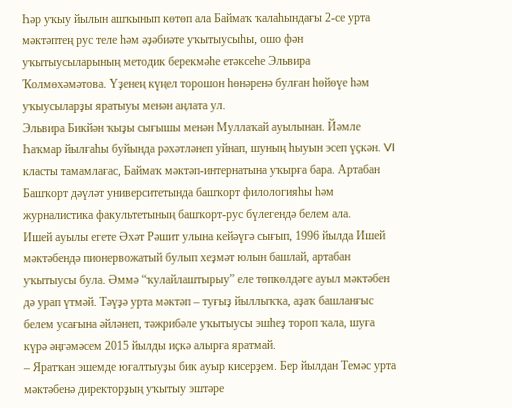Һәр уҡыу йылын ашҡынып көтөп ала Баймаҡ ҡалаһындағы 2-се урта мәктәптең рус теле һәм әҙәбиәте уҡытыусыһы, ошо фән уҡытыусыларының методик берекмәһе етәксеһе Эльвира Ҡолмөхәмәтова. Үҙенең күңел торошон һөнәренә булған һөйөүе һәм уҡыусыларҙы яратыуы менән аңлата ул.
Эльвира Бикйән ҡыҙы сығышы менән Муллаҡай ауылынан. Йәмле Һаҡмар йылғаһы буйында рәхәтләнеп уйнап, шуның һыуын эсеп үҫкән. VI класты тамамлағас, Баймаҡ мәктәп-интернатына уҡырға бара. Артабан Башҡорт дәүләт университетында башҡорт филологияһы һәм журналистика факультетының башҡорт-рус бүлегендә белем ала.
Ишей ауылы егете Әхәт Рәшит улына кейәүгә сығып, 1996 йылда Ишей мәктәбендә пионервожатый булып хеҙмәт юлын башлай, артабан уҡытыусы була. Әммә “ҡулайлаштырыу” еле төпкөлдәге ауыл мәктәбен дә урап үтмәй. Тәүҙә урта мәктәп – туғыҙ йыллыҡҡа, аҙаҡ башланғыс белем усағына әйләнеп, тәжрибәле уҡытыусы эшһеҙ тороп ҡала, шуға күрә әңгәмәсем 2015 йылды иҫкә алырға яратмай.
– Яратҡан эшемде юғалтыуҙы бик ауыр кисерҙем. Бер йылдан Темәс урта мәктәбенә директорҙың уҡытыу эштәре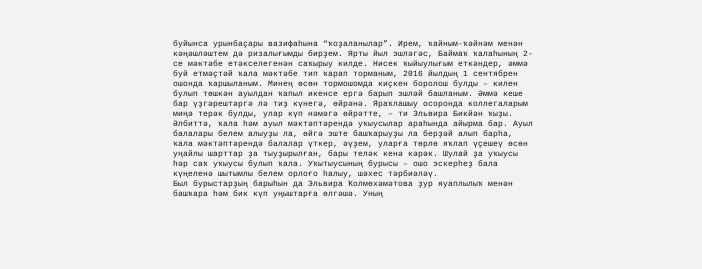буйынса урынбаҫары вазифаһына “ҡоҙаланылар”. Ирем, ҡайным-ҡәйнәм менән кәңәшләштем дә ризалығымды бирҙем. Ярты йыл эшләгәс, Баймаҡ ҡалаһының 2-се мәктәбе етәкселегенән саҡырыу килде. Нисек ҡыйыулығым еткәндер, әммә буй етмәҫтәй ҡала мәктәбе тип ҡарап торманым, 2016 йылдың 1 сентябрен ошонда ҡаршыланым. Минең өсөн тормошомда киҫкен боролош булды – килен булып төшкән ауылдан ҡапыл икенсе ергә барып эшләй башланым. Әммә кеше бар үҙгәрештәргә лә тиҙ күнегә, өйрәнә. Яраҡлашыу осоронда коллегаларым миңә терәк булды, улар күп нәмәгә өйрәтте, – ти Эльвира Бикйән ҡыҙы.
Әлбиттә, ҡала һәм ауыл мәктәптәрендә уҡыусылар араһында айырма бар. Ауыл балалары белем алыуҙы ла, өйгә эште башҡарыуҙы ла берҙәй алып барһа, ҡала мәктәптәрендә балалар үткер, әүҙем, уларға төрлө яҡлап үҫешеү өсөн уңайлы шарттар ҙа тыуҙырылған, бары теләк кенә кәрәк. Шулай ҙа уҡыусы һәр саҡ уҡыусы булып ҡала. Уҡытыусының бурысы – ошо эскерһеҙ бала күңеленә шытымлы белем орлоғо һалыу, шәхес тәрбиәләү.
Был бурыстарҙың барыһын да Эльвира Ҡолмөхәмәтова ҙур яуаплылыҡ менән башҡара һәм бик күп уңыштарға өлгәшә. Уның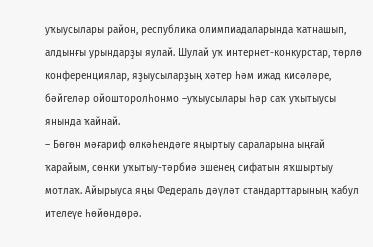уҡыусылары район, республика олимпиадаларында ҡатнашып, алдынғы урындарҙы яулай. Шулай уҡ интернет-конкурстар, төрлө конференциялар, яҙыусыларҙың хәтер һәм ижад кисәләре, бәйгеләр ойошторолһонмо –уҡыусылары һәр саҡ уҡытыусы янында ҡайнай.
– Бөгөн мәғариф өлкәһендәге яңыртыу сараларына ыңғай ҡарайым, сөнки уҡытыу-тәрбиә эшенең сифатын яҡшыртыу мотлаҡ. Айырыуса яңы Федераль дәүләт стандарттарының ҡабул ителеүе һөйөндөрә.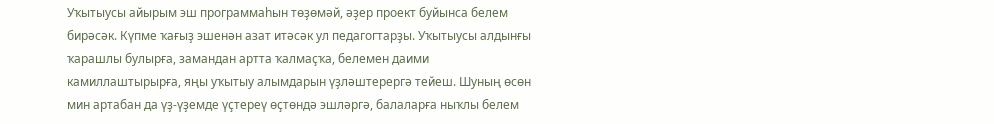Уҡытыусы айырым эш программаһын төҙөмәй, әҙер проект буйынса белем бирәсәк. Күпме ҡағыҙ эшенән азат итәсәк ул педагогтарҙы. Уҡытыусы алдынғы ҡарашлы булырға, замандан артта ҡалмаҫҡа, белемен даими камиллаштырырға, яңы уҡытыу алымдарын үҙләштерергә тейеш. Шуның өсөн мин артабан да үҙ-үҙемде үҫтереү өҫтөндә эшләргә, балаларға ныҡлы белем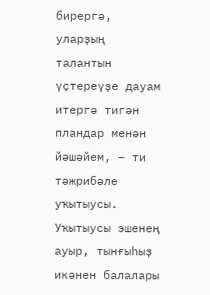бирергә, уларҙың талантын үҫтереүҙе дауам итергә тигән пландар менән йәшәйем, – ти тәжрибәле уҡытыусы.
Уҡытыусы эшенең ауыр, тынғыһыҙ икәнен балалары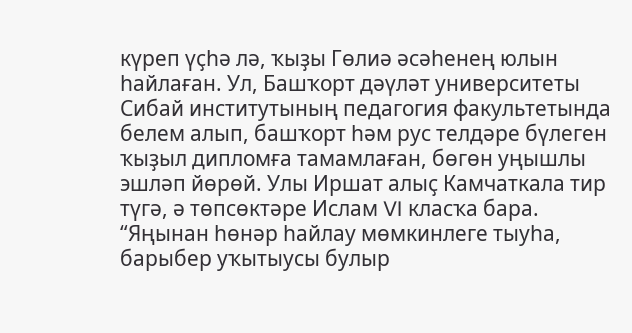күреп үҫһә лә, ҡыҙы Гөлиә әсәһенең юлын һайлаған. Ул, Башҡорт дәүләт университеты Сибай институтының педагогия факультетында белем алып, башҡорт һәм рус телдәре бүлеген ҡыҙыл дипломға тамамлаған, бөгөн уңышлы эшләп йөрөй. Улы Иршат алыҫ Камчаткала тир түгә, ә төпсөктәре Ислам VI класҡа бара.
“Яңынан һөнәр һайлау мөмкинлеге тыуһа, барыбер уҡытыусы булыр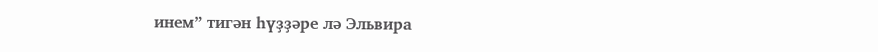инем” тигән һүҙҙәре лә Эльвира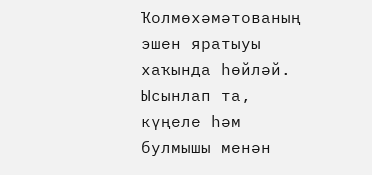Ҡолмөхәмәтованың эшен яратыуы хаҡында һөйләй. Ысынлап та, күңеле һәм булмышы менән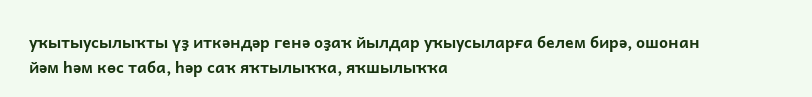уҡытыусылыҡты үҙ иткәндәр генә оҙаҡ йылдар уҡыусыларға белем бирә, ошонан йәм һәм көс таба, һәр саҡ яҡтылыҡҡа, яҡшылыҡҡа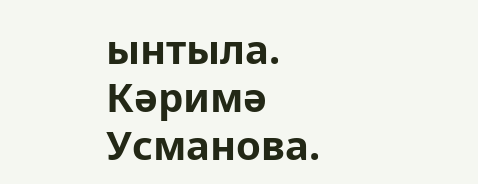ынтыла.
Кәримә Усманова.